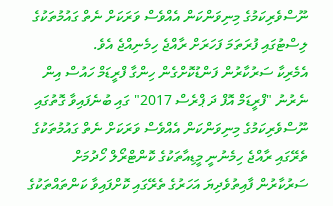ނޫސްވެރިކަމުގެ މިނިވަންކަން އެއްވެސް ވަރަކަށް ނެތް ގައުމުތަކުގެ ލިސްޓުގައި ފުރަތަމަ ފަހަރަށް ރާއްޖެ ހިމެނިއްޖެ އެވެ.
އެމެރިކާ ސަރުކާރުން ފަންޑުކޮށްގެން ހިންގާ ފްރީޑަމް ހައުސް އިން ނެރުނު "ފްރީޑަމް އޮފް ދަ ޕްރެސް 2017" ގައި ބުނެފައިވާ ގޮތުގައި ނޫސްވެރިކަމުގެ މިނިވަންކަން އެއްވެސް ވަރަކަށް ނެތް ގައުމުތަކުގެ ތެރޭގައި ރާއްޖެ ހިމެނުނީ މީޑިއާތަކުގެ ކޮންޓްރޯލް ހޯދުމަށް ސަރުކާރުން ފާއިތުވެދިޔަ އަހަރުގެ ތެރޭގައި ކޮށްފައިވާ ކަންތައްތަކުގެ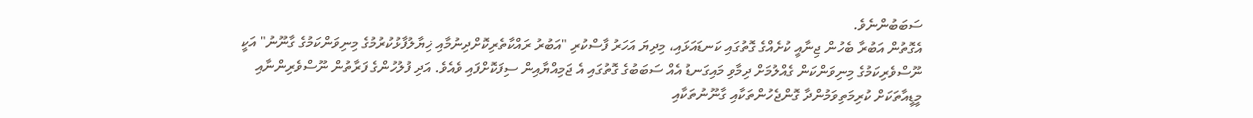ސަބަބުންނެވެ.
އެގޮތުން އަބުރާ ބެހުން ޖިނާއީ ކުށެއްގެ ގޮތުގައި ކަނޑައަޅައި، މިދިޔަ އަހަރު ފާސްކުރި "އަބުރު ރައްކާތެރިކޮށްދިނުމާއި ޚިޔާލުފާޅުކުރުމުގެ މިނިވަންކަމުގެ ގާނޫނު" އަކީ ނޫސްވެރިކަމުގެ މިނިވަންކަން ގެއްލުމަށް ދިމާވި މައިގަނޑު އެއް ސަބަބުގެ ގޮތުގައި އެ ޖަމިއްޔާއިން ސިފަކޮށްފައި ވެއެވެ. އަދި ފުލުހުންގެ ފަރާތުން ނޫސްވެރިންނާއި މީޑީއާތަކަށް ކުރިމަތިވަމުންދާ ގޮންޖެހުންތަކާއި ގާނޫނުތަކާއި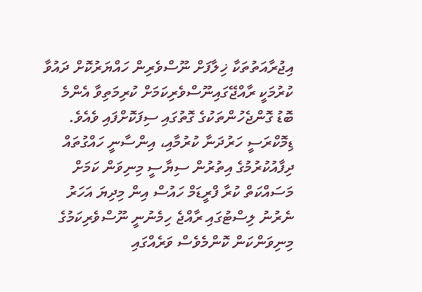އިޖުރާއަތުތަކާ ޚިލާފަށް ނޫސްވެރިން ހައްޔަރުކޮށް ދައުވާ ކުރުމަކީ ރާއްޖޭގައިނޫސްވެރިކަމަށް ކުރިމަތިވާ އެންމެ ބޮޑު ގޮންޖެހުންތަކުގެ ގޮތުގައި ސިފަކޮށްފައި ވެއެވެ.
ޑިމޮކްރަސީ ހަރުދަނާ ކުރުމާއި، އިންސާނީ ހައްގުތައް ދިފާއުކުރުމުގެ އިތުރުން ސިޔާސީ މިނިވަން ކަމަށް މަސައްކަތް ކުރާ ފްރީޑަމް ހައުސް އިން މިދިޔަ އަހަރު ނެރުނު ލިސްޓުގައި ރާއްޖެ ހިމެނުނީ ނޫސްވެރިކަމުގެ މިނިވަންކަން ކޮންމެވެސް ވަރެއްގައި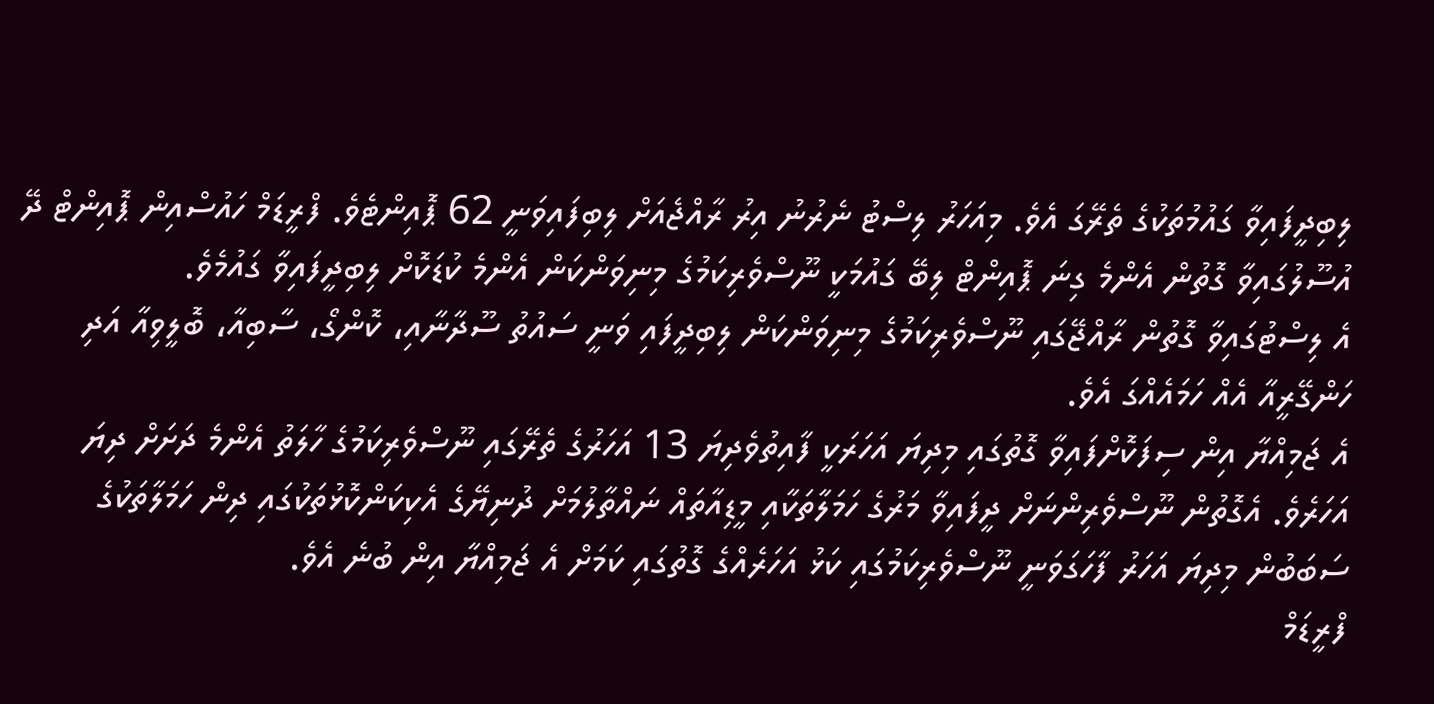ލިބިދީފައިވާ ގައުމުތަކުގެ ތެރޭގަ އެވެ. މިއަހަރު ލިސްޓު ނެރުނު އިރު ރާއްޖެއަށް ލިބިފައިވަނީ 62 ޕޮއިންޓެވެ. ފްރީޑަމް ހައުސްއިން ޕޮއިންޓް ދޭ އުސޫލުގައިވާ ގޮތުން އެންމެ ގިނަ ޕޮއިންޓް ލިބޭ ގައުމަކީ ނޫސްވެރިކަމުގެ މިނިވަންކަން އެންމެ ކުޑަކޮށް ލިބިދީފައިވާ ގައުމެވެ.
އެ ލިސްޓުގައިވާ ގޮތުން ރާއްޖޭގައި ނޫސްވެރިކަމުގެ މިނިވަންކަން ލިބިދީފައި ވަނީ ސައުތު ސޫދާނާއި، ކޮންގޯ، ސާބިއާ، ބޮލީވިއާ އަދި ހަންގޭރީއާ އެއް ހަމައެއްގަ އެވެ.
އެ ޖަމިއްޔާ އިން ސިފަކޮށްފައިވާ ގޮތުގައި މިދިޔަ އަހަރަކީ ފާއިތުވެދިޔަ 13 އަހަރުގެ ތެރޭގައި ނޫސްވެރިކަމުގެ ހާލަތު އެންމެ ދަށަށް ދިޔަ އަހަރެވެ. އެގޮތުން ނޫސްވެރިންނަށް ދީފައިވާ މަރުގެ ހަމަލާތަކާއި މީޑިއާތައް ނައްތާލުމަށް ދުނިޔޭގެ އެކިކަންކޮޅުތަކުގައި ދިން ހަމަލާތަކުގެ ސަބަބުން މިދިޔަ އަހަރު ފާހަގަވަނީ ނޫސްވެރިކަމުގައި ކަޅު އަހަރެއްގެ ގޮތުގައި ކަމަށް އެ ޖަމިއްޔާ އިން ބުނެ އެވެ.
ފްރީޑަމް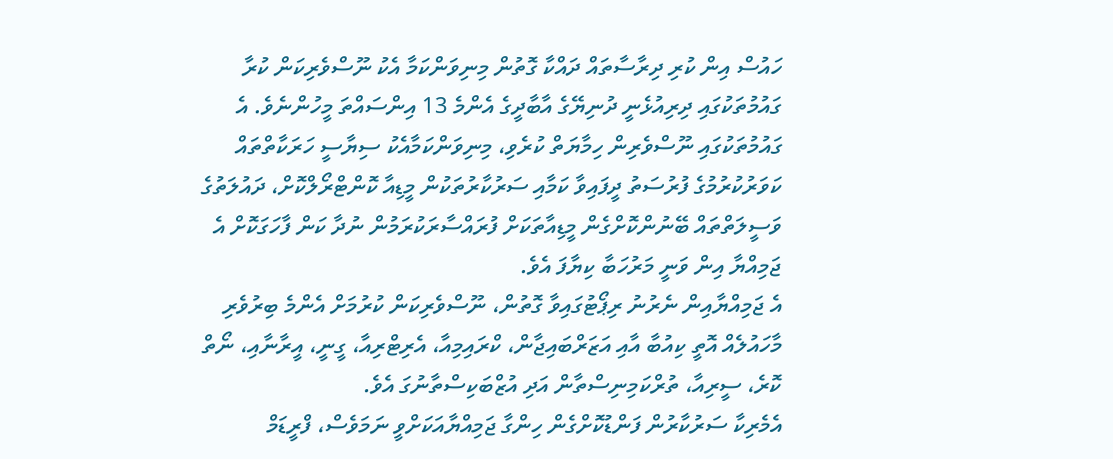ހައުސް އިން ކުރި ދިރާސާތައް ދައްކާ ގޮތުން މިނިވަންކަމާ އެކު ނޫސްވެރިކަން ކުރާ ގައުމުތަކުގައި ދިރިއުޅެނީ ދުނިޔޭގެ އާބާދީގެ އެންމެ 13 އިންސައްތަ މީހުންނެވެ. އެ ގައުމުތަކުގައި ނޫސްވެރިން ހިމާޔަތް ކުރެވި، މިނިވަންކަމާއެކު ސިޔާސީ ހަރަކާތްތައް ކަވަރުކުރުމުގެ ފުރުސަތު ދީފައިވާ ކަމާއި ސަރުކާރުތަކުން މީޑިއާ ކޮންޓްރޯލްކޮށް، ދައުލަތުގެ ވަސީލަތްތައް ބޭނުންކޮށްގެން މީޑިއާތަކަށް ފުރައްސާރަކުރަމުން ނުދާ ކަން ފާހަގަކޮށް އެ ޖަމިއްޔާ އިން ވަނީ މަރުހަބާ ކިޔާފަ އެވެ.
އެ ޖަމިއްޔާއިން ނެރުނު ރިޕޯޓުގައިވާ ގޮތުން، ނޫސްވެރިކަން ކުރުމަށް އެންމެ ބިރުވެރި މާހައުލެއް އޮތީ ކިއުބާ އާއި އަޒަރްބައިޖާން، ކްރައިމިއާ، އެރިޓްރިއާ، ގީނީ، އީރާނާއި، ނޯތް ކޮރެ، ސީރިއާ، ތުރްކަމިނިސްތާން އަދި އުޒްބަކިސްތާނުގަ އެވެ.
އެމެރިކާ ސަރުކާރުން ފަންޑުކޮށްގެން ހިންގާ ޖަމިއްޔާއަކަށްވީ ނަމަވެސް، ފްރީޑަމް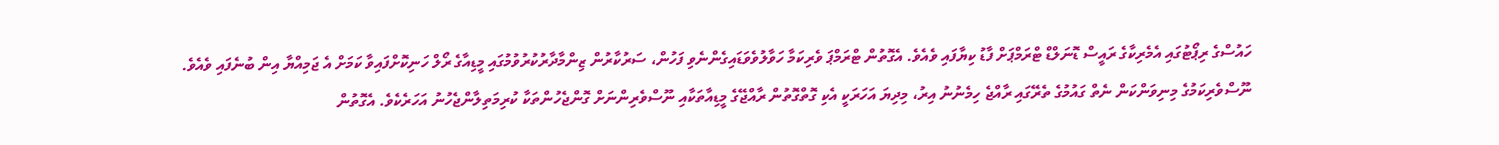ހައުސްގެ ރިޕޯޓުގައި އެމެރިކާގެ ރައީސް ޑޮނަލްޑް ޓްރަމްޕަށް ފާޑު ކިޔާފައި ވެއެވެ. އެގޮތުން ޓްރަމްޕަ ވެރިކަމާ ހަވާލުވެވަޑައިގެންނެވި ފަހުން، ސަރުކާރުން ޒިންމާދާރުކުރުވުމުގައި މީޑިއާގެ ރޯލް ހަނިކޮށްފައިވާ ކަމަށް އެ ޖަމިއްޔާ އިން ބުނެފައި ވެއެވެ.
ނޫސްވެރިކަމުގެ މިނިވަންކަން ނެތް ގައުމުގެ ތެރޭގައި ރާއްޖެ ހިމެނުނު އިރު، މިދިޔަ އަހަރަކީ އެކި ގޮތްގޮތުން ރާއްޖޭގެ މީޑިއާތަކާއި ނޫސްވެރިންނަށް ގޮންޖެހުންތަކާ ކުރިމަތިލާންޖެހުނު އަހަރެކެވެ. އެގޮތުން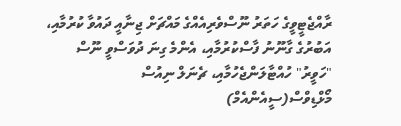ރާއްޖެޓީވީގެ ހަތަރު ނޫސްވެރިއެއްގެ މައްޗަށް ޖިނާއީ ދައުވާ ކުރުމާއި، އަބުރުގެ ގާނޫނު ފާސްކުރުމާއި، އެންމެ ގިނަ ދުވަސްވީ ނޫސް "ހަވީރު" ހުއްޓާލަންޖެހުމާއި، ޗެނަލް ނިއުސް މޯޅްޑިވްސް(ސީއެންއެމް)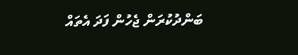ބަންދުކުރަން ޖެހުން ފަދަ އެތައް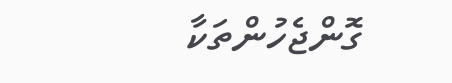ގޮންޖެހުންތަކާ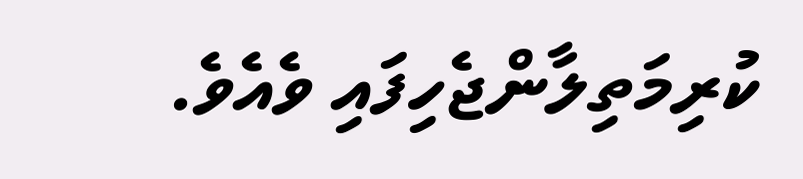ކުރިމަތިލާންޖެހިފައި ވެއެވެ.